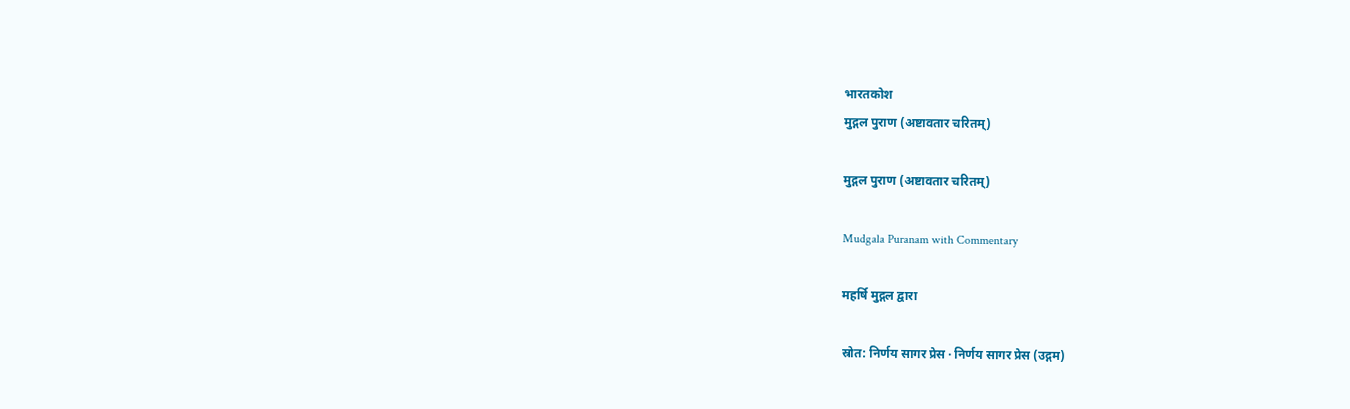भारतकोश
मुद्गल पुराण (अष्टावतार चरितम्)

मुद्गल पुराण (अष्टावतार चरितम्)

Mudgala Puranam with Commentary

महर्षि मुद्गल द्वारा

स्रोत: निर्णय सागर प्रेस · निर्णय सागर प्रेस (उद्गम)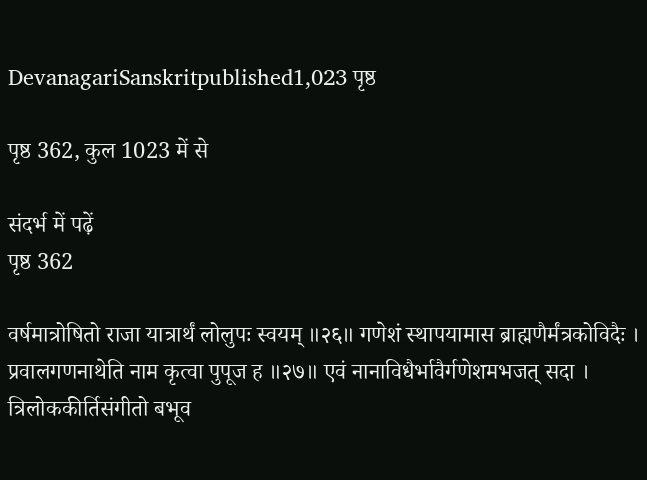DevanagariSanskritpublished1,023 पृष्ठ

पृष्ठ 362, कुल 1023 में से

संदर्भ में पढ़ें
पृष्ठ 362

वर्षमात्रोषितो राजा यात्रार्थं लोलुपः स्वयम् ॥२६॥ गणेशं स्थापयामास ब्राह्मणैर्मंत्रकोविदैः । प्रवालगणनाथेति नाम कृत्वा पुपूज ह ॥२७॥ एवं नानाविधैर्भावैर्गणेशमभजत् सदा । त्रिलोककीर्तिसंगीतो बभूव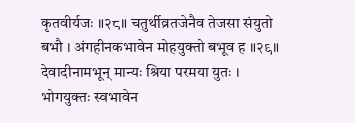कृतवीर्यजः ॥२८॥ चतुर्थीव्रतजेनैव तेजसा संयुतो बभौ । अंगहीनकभावेन मोहयुक्तो बभूव ह ॥२९॥ देवादीनामभून् मान्यः श्रिया परमया युतः । भोगयुक्तः स्वभावेन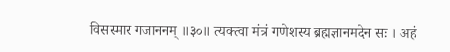विसस्मार गजाननम् ॥३०॥ त्यक्त्वा मंत्रं गणेशस्य ब्रह्मज्ञानमदेन सः । अहं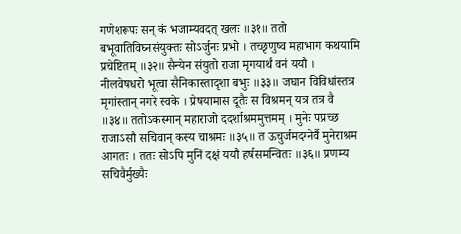गणेशरूपः सन् कं भजाम्यवदत् खलः ॥३१॥ ततो बभूवातिविघ्नसंयुक्तः सोऽर्जुनः प्रभो । तच्छृणुष्व महाभाग कथयामि प्रचेष्टितम् ॥३२॥ सैन्येन संयुतो राजा मृगयार्थं वनं ययौ । नीलवेषधरो भूत्वा सैनिकास्तादृशा बभुः ॥३३॥ जघान विविधांस्तत्र मृगांस्तान् नगरे स्वके । प्रेषयामास दूतैः स विश्रमन् यत्र तत्र वै ॥३४॥ ततोऽकस्मान् महाराजो ददर्शाश्रममुत्तमम् । मुनेः पप्रच्छ राजाऽसौ सचिवान् कस्य चाश्रमः ॥३५॥ त ऊचुर्जमदग्नेर्वै मुनेराश्रम आगतः । ततः सोऽपि मुनिं दक्षं ययौ हर्षसमन्वितः ॥३६॥ प्रणम्य सचिवैर्मुख्यैः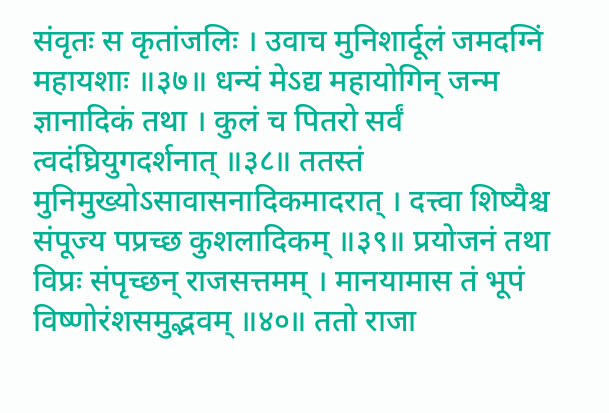संवृतः स कृतांजलिः । उवाच मुनिशार्दूलं जमदग्निं महायशाः ॥३७॥ धन्यं मेऽद्य महायोगिन् जन्म ज्ञानादिकं तथा । कुलं च पितरो सर्वं त्वदंघ्रियुगदर्शनात् ॥३८॥ ततस्तं मुनिमुख्योऽसावासनादिकमादरात् । दत्त्वा शिष्यैश्च संपूज्य पप्रच्छ कुशलादिकम् ॥३९॥ प्रयोजनं तथा विप्रः संपृच्छन् राजसत्तमम् । मानयामास तं भूपं विष्णोरंशसमुद्भवम् ॥४०॥ ततो राजा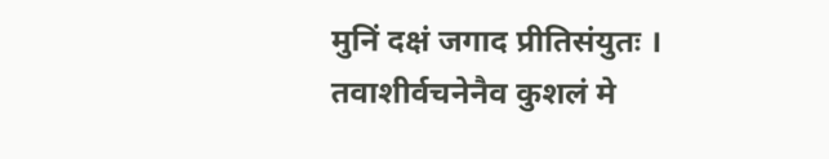मुनिं दक्षं जगाद प्रीतिसंयुतः । तवाशीर्वचनेनैव कुशलं मे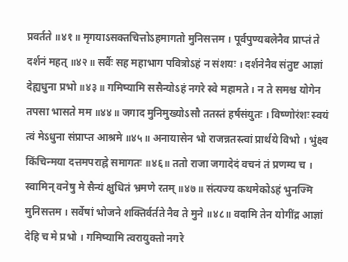प्रवर्तते ॥४१॥ मृगयाऽसक्तचित्तोऽहमागतो मुनिसत्तम । पूर्वपुण्यबलेनैव प्राप्तं ते दर्शनं महत् ॥४२॥ सर्वैः सह महाभाग पवित्रोऽहं न संशयः । दर्शनेनैव संतुष्ट आज्ञां देह्यधुना प्रभो ॥४३॥ गमिष्यामि ससैन्योऽहं नगरे स्वे महामते । न ते समश्च योगेन तपसा भासते मम ॥४४॥ जगाद मुनिमुख्योऽसौ ततस्तं हर्षसंयुतः । विष्णोरंशः स्वयं त्वं मेऽधुना संप्राप्त आश्रमे ॥४५॥ अनायासेन भो राजन्नतस्त्वां प्रार्थये विभो । भुंक्ष्व किंचिन्मया दत्तमपराह्ने समागतः ॥४६॥ ततो राजा जगादेदं वचनं तं प्रणम्य च । स्वामिन् वनेषु मे सैन्यं क्षुधितं भ्रमणे रतम् ॥४७॥ संत्यज्य कथमेकोऽहं भुनज्मि मुनिसत्तम । सर्वेषां भोजने शक्तिर्वर्तते नैव ते मुने ॥४८॥ वदामि तेन योगींद्र आज्ञां देहि च मे प्रभो । गमिष्यामि त्वरायुक्तो नगरे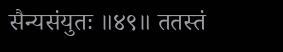सैन्यसंयुतः ॥४९॥ ततस्तं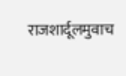राजशार्दूलमुवाच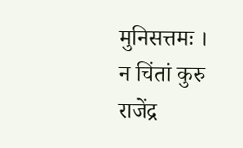मुनिसत्तमः । न चिंतां कुरु राजेंद्र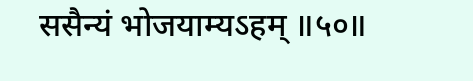ससैन्यं भोजयाम्यऽहम् ॥५०॥